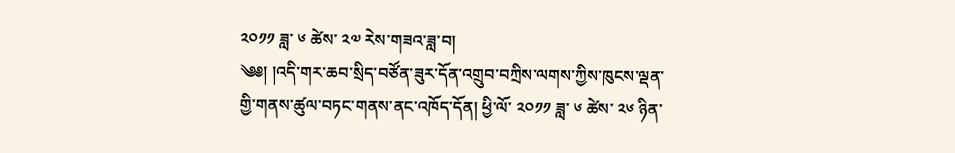༢༠༡༡ ཟླ་ ༦ ཚེས་ ༢༧ རེས་གཟའ་ཟླ་བ།
༄༅། །འདི་གར་ཆབ་སྲིད་བཙོན་ཟུར་དོན་འགྲུབ་བཀྲིས་ལགས་ཀྱིས་ཁུངས་ལྡན་གྱི་གནས་ཚུལ་བཏང་གནས་ནང་འཁོད་དོན། ཕྱི་ལོ་ ༢༠༡༡ ཟླ་ ༦ ཚེས་ ༢༦ ཉིན་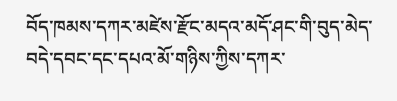བོད་ཁམས་དཀར་མཛེས་རྫོང་མདའ་མདོ་ཤང་གི་བུད་མེད་བདེ་དབང་དང་དཔའ་མོ་གཉིས་ཀྱིས་དཀར་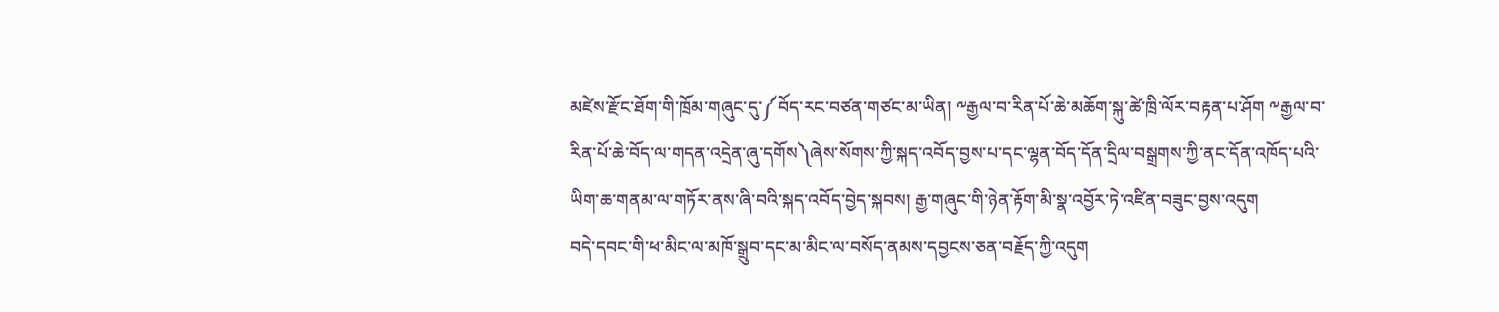མཛེས་རྫོང་ཐོག་གི་ཁྲོམ་གཞུང་དུ་༼བོད་རང་བཙན་གཙང་མ་ཡིན། ༸རྒྱལ་བ་རིན་པོ་ཆེ་མཆོག་སྐུ་ཚེ་ཁྲི་ལོར་བརྟན་པ་ཤོག ༸རྒྱལ་བ་རིན་པོ་ཆེ་བོད་ལ་གདན་འདྲེན་ཞུ་དགོས༽ཞེས་སོགས་ཀྱི་སྐད་འབོད་བྱས་པ་དང་ལྷན་བོད་དོན་དྲིལ་བསྒྲགས་ཀྱི་ནང་དོན་འཁོད་པའི་ཡིག་ཆ་གནམ་ལ་གཏོར་ནས་ཞི་བའི་སྐད་འབོད་བྱེད་སྐབས། རྒྱ་གཞུང་གི་ཉེན་རྟོག་མི་སྣ་འབྱོར་ཏེ་འཛིན་བཟུང་བྱས་འདུག
བདེ་དབང་གི་ཕ་མིང་ལ་མཁོ་སྒྲུབ་དང་མ་མིང་ལ་བསོད་ནམས་དབྱངས་ཅན་བརྗོད་ཀྱི་འདུག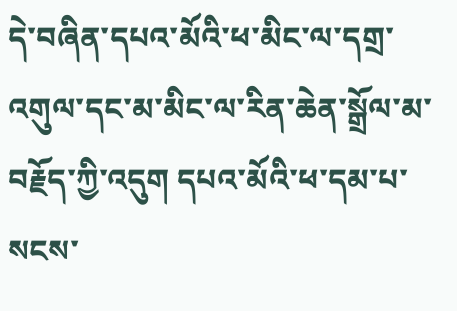དེ་བཞིན་དཔའ་མོའི་ཕ་མིང་ལ་དགྲ་འགུལ་དང་མ་མིང་ལ་རིན་ཆེན་སྒྲོལ་མ་བརྗོད་ཀྱི་འདུག དཔའ་མོའི་ཕ་དམ་པ་སངས་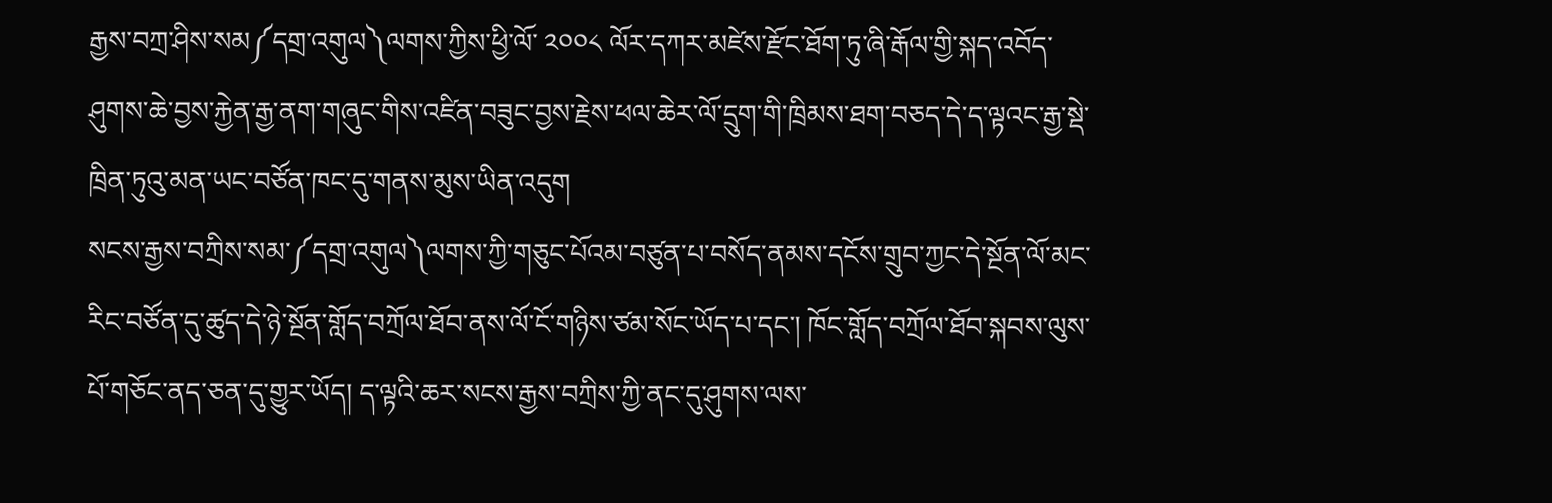རྒྱས་བཀྲ་ཤིས་སམ༼དགྲ་འགུལ༽ལགས་ཀྱིས་ཕྱི་ལོ་ ༢༠༠༨ ལོར་དཀར་མཛེས་རྫོང་ཐོག་ཏུ་ཞི་རྒོལ་གྱི་སྐད་འབོད་ཤུགས་ཆེ་བྱས་རྐྱེན་རྒྱ་ནག་གཞུང་གིས་འཛིན་བཟུང་བྱས་རྗེས་ཕལ་ཆེར་ལོ་དྲུག་གི་ཁྲིམས་ཐག་བཅད་དེ་ད་ལྟའང་རྒྱ་སྡེ་ཁྲིན་ཏུའུ་མན་ཡང་བཙོན་ཁང་དུ་གནས་མུས་ཡིན་འདུག
སངས་རྒྱས་བཀྲིས་སམ་༼དགྲ་འགུལ༽ལགས་ཀྱི་གཅུང་པོའམ་བཙུན་པ་བསོད་ནམས་དངོས་གྲུབ་ཀྱང་དེ་སྔོན་ལོ་མང་རིང་བཙོན་དུ་ཚུད་དེ་ཉེ་སྔོན་གློད་བཀྲོལ་ཐོབ་ནས་ལོ་ངོ་གཉིས་ཙམ་སོང་ཡོད་པ་དང་། ཁོང་གློད་བཀྲོལ་ཐོབ་སྐབས་ལུས་པོ་གཅོང་ནད་ཅན་དུ་གྱུར་ཡོད། ད་ལྟའི་ཆར་སངས་རྒྱས་བཀྲིས་ཀྱི་ནང་དུ་ཤུགས་ལས་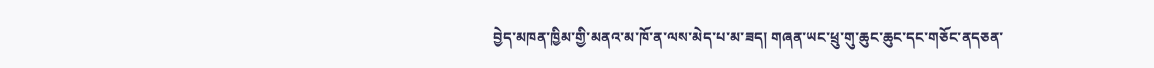བྱེད་མཁན་ཁྱིམ་གྱི་མནའ་མ་ཁོ་ན་ལས་མེད་པ་མ་ཟད། གཞན་ཡང་ཕྲུ་གུ་ཆུང་ཆུང་དང་གཅོང་ནདཅན་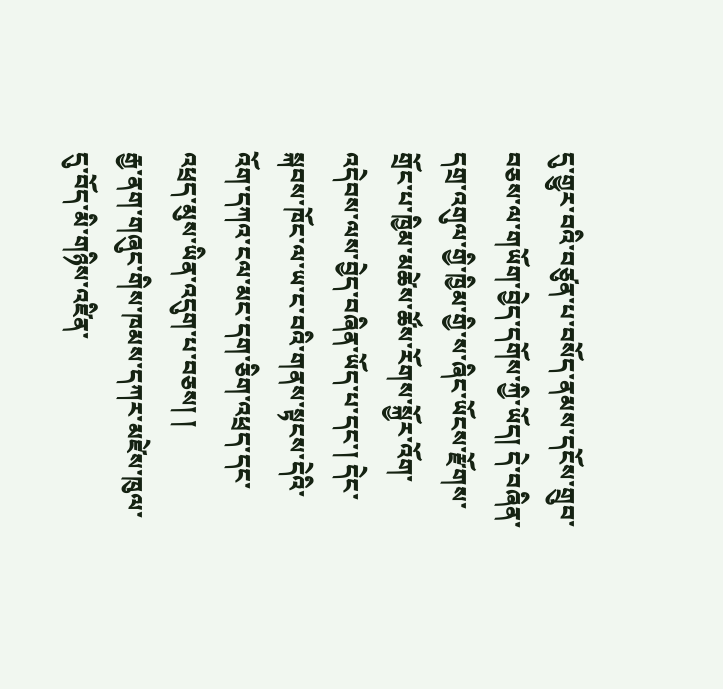དུ་གྱུར་བའི་བཙུན་པ་བསོད་ནམས་དངོས་གྲུབ་བཅས་ལ་གཡོག་བྱེད་དགོས་ཀྱི་ཡོད། དེ་བཞིན་དགྲ་འགུལ་གྱི་ཁྱིམ་གྱི་ས་ཞིང་ཡོངས་རྫོགས་གྲོང་པ་ཁྱིམ་མཚེས་ཚོས་རོགས་སྐྱོར་འོག་འདེབས་ལས་བྱེད་བཞིན་ཡོད་པ་དང་། དེང་སྐབས་ཁོང་ལ་ཡ་ང་བའི་གནས་སྟངས་དེའི་འོག་དཀའ་ངལ་མང་དག་ཅིག་འཕྲད་དང་འཕྲད་མུས་ཡིན་འདུག་པ་བཅས། །
རྒྱ་ནག་གཞུང་གིས་ཁམས་དཀར་མཛེས་ཁུལ་དུ་བོད་མི་གཉིས་འཛིན་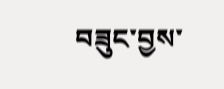བཟུང་བྱས་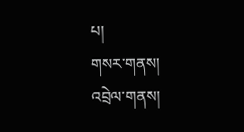པ།
གསར་གནས།
འབྲེལ་གནས།